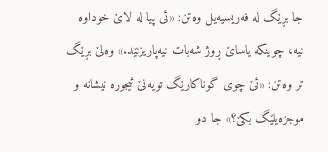جا بڕێگ له فەریسیەیل وەتن: «ئی پیا له لاێ خوداوه نیه، چوینکه یاساێ ڕوژ شەبات نیەپاریزنێد.» وەلێ بڕێگ تر وەتن: «ئێ چوی گوناکارێگ تویەنێ ئیجوره نیشانه و موجزەیلێگ بکێ؟» جا دو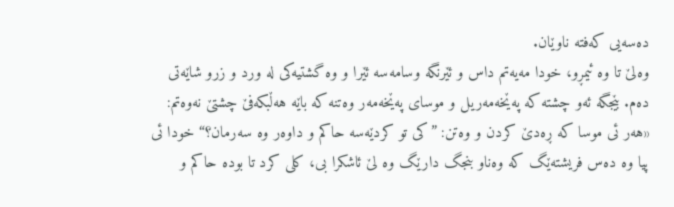دەسەیی کەفته ناوێان.
وەلێ تا وه ئیمڕو، خودا مەیەتم داس و ئێرنگه وسامەسه ئێرا و وه گشتیەکی له ورد و زرو شاێەتی دەم. بێجگه ئەو چشته که پەێخەمەریل و موسای پەێخەمەر وەتنه که باێه هەڵبکەفێ چشتێ نەوەتم:
«هەر ئی موسا که ڕەدێ کردن و وەتن: ”کی تو کردێەسه حاکم و داوەر وه سەرمان؟“ خودا ئی پیا وه دەس فریشتەێگ که وەناو بنجگ دارێگ وه لێ ئاشکرا بی، کلی کرد تا بوده حاکم و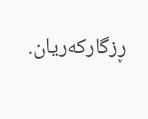ڕزگارکەریان.